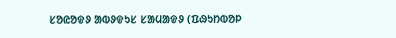ᱥᱚᱭᱚᱫᱽ ᱟᱵᱽᱫᱩᱥ ᱥᱟᱢᱟᱫᱽ (ᱯᱷᱩᱴᱵᱚᱞ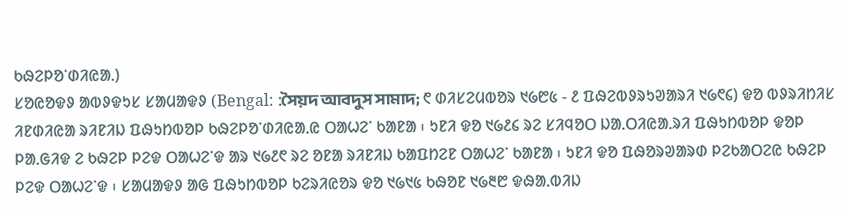ᱠᱷᱮᱞᱚᱸᱰᱤᱭᱟᱹ)
ᱥᱚᱭᱚᱫᱽ ᱟᱵᱽᱫᱩᱥ ᱥᱟᱢᱟᱫᱽ (Bengal: ᱺসৈয়দ আবদুস সামাদ; ᱖ ᱰᱤᱥᱮᱢᱵᱚᱨ ᱑᱙᱘᱕ - ᱒ ᱯᱷᱮᱵᱽᱨᱩᱣᱟᱨᱤ ᱑᱙᱖᱔) ᱫᱚ ᱵᱽᱨᱤᱴᱤᱥ ᱤᱱᱰᱤᱭᱟ ᱨᱤᱱᱤᱡ ᱯᱷᱩᱴᱵᱚᱞ ᱠᱷᱮᱞᱚᱸᱰᱤᱭᱟᱹᱭ ᱛᱟᱦᱮᱸ ᱠᱟᱱᱟ ᱾ ᱩᱱᱤ ᱫᱚ ᱑᱙᱒᱔ ᱨᱮ ᱥᱤᱧᱚᱛ ᱡᱟᱹᱛᱤᱭᱟᱹᱨᱤ ᱯᱷᱩᱴᱵᱚᱞ ᱫᱚᱞ ᱞᱟᱹᱜᱤᱫ ᱮ ᱠᱷᱮᱞ ᱞᱮᱫ ᱛᱟᱦᱮᱸᱫ ᱟᱨ ᱑᱙᱒᱖ ᱨᱮ ᱚᱱᱟ ᱨᱤᱱᱤᱡ ᱠᱟᱯᱴᱮᱱ ᱛᱟᱦᱮᱸ ᱠᱟᱱᱟ ᱾ ᱩᱱᱤ ᱫᱚ ᱯᱷᱚᱨᱣᱟᱨᱰ ᱞᱮᱠᱟᱛᱮᱭ ᱠᱷᱮᱞ ᱞᱮᱫ ᱛᱟᱦᱮᱸᱫ ᱾ ᱥᱟᱢᱟᱫᱽ ᱟᱜ ᱯᱷᱩᱴᱵᱚᱞ ᱠᱮᱨᱤᱭᱚᱨ ᱫᱚ ᱑᱙᱑᱕ ᱠᱷᱚᱱ ᱑᱙᱓᱘ ᱫᱷᱟᱹᱵᱤᱡ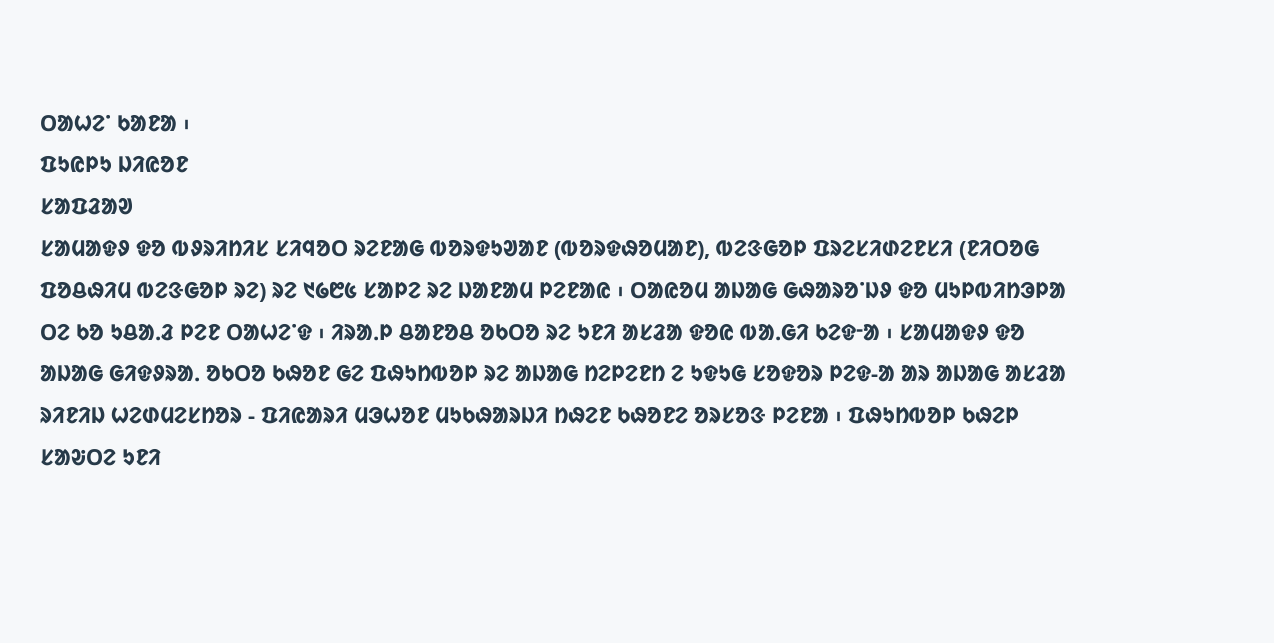ᱛᱟᱦᱮᱸ ᱠᱟᱱᱟ ᱾
ᱯᱩᱭᱞᱩ ᱡᱤᱭᱚᱱ
ᱥᱟᱯᱲᱟᱣ
ᱥᱟᱢᱟᱫᱽ ᱫᱚ ᱵᱽᱨᱤᱴᱤᱥ ᱥᱤᱧᱚᱛ ᱨᱮᱱᱟᱜ ᱵᱚᱨᱫᱩᱣᱟᱱ (ᱵᱚᱨᱫᱷᱚᱢᱟᱱ), ᱵᱮᱝᱜᱚᱞ ᱯᱨᱮᱥᱤᱰᱮᱱᱥᱤ (ᱱᱤᱛᱚᱜ ᱯᱚᱪᱷᱤᱢ ᱵᱮᱝᱜᱚᱞ ᱨᱮ) ᱨᱮ ᱑᱙᱘᱕ ᱥᱟᱞᱮ ᱨᱮ ᱡᱟᱱᱟᱢ ᱞᱮᱱᱟᱭ ᱾ ᱛᱟᱭᱚᱢ ᱟᱡᱟᱜ ᱜᱷᱟᱨᱚᱸᱡᱽ ᱫᱚ ᱢᱩᱞᱵᱤᱴᱳᱞᱟ ᱛᱮ ᱠᱚ ᱩᱪᱟᱹᱲ ᱞᱮᱱ ᱛᱟᱦᱮᱸᱫ ᱾ ᱤᱨᱟᱹᱞ ᱪᱟᱱᱚᱪ ᱚᱠᱛᱚ ᱨᱮ ᱩᱱᱤ ᱟᱥᱲᱟ ᱫᱚᱭ ᱵᱟᱹᱜᱤ ᱠᱮᱫᱼᱟ ᱾ ᱥᱟᱢᱟᱫᱽ ᱫᱚ ᱟᱡᱟᱜ ᱜᱤᱫᱽᱨᱟᱹ ᱚᱠᱛᱚ ᱠᱷᱚᱱ ᱜᱮ ᱯᱷᱩᱴᱵᱚᱞ ᱨᱮ ᱟᱡᱟᱜ ᱴᱮᱞᱮᱱᱴ ᱮ ᱩᱫᱩᱜ ᱥᱚᱫᱚᱨ ᱞᱮᱫ-ᱟ ᱟᱨ ᱟᱡᱟᱜ ᱟᱥᱲᱟ ᱨᱤᱱᱤᱡ ᱦᱮᱰᱢᱮᱥᱴᱚᱨ - ᱯᱤᱭᱟᱨᱤ ᱢᱳᱦᱚᱱ ᱢᱩᱠᱷᱟᱨᱡᱤ ᱴᱷᱮᱱ ᱠᱷᱚᱱᱮ ᱚᱨᱥᱚᱝ ᱞᱮᱱᱟ ᱾ ᱯᱷᱩᱴᱵᱚᱞ ᱠᱷᱮᱞ ᱥᱟᱶᱛᱮ ᱩᱱᱤ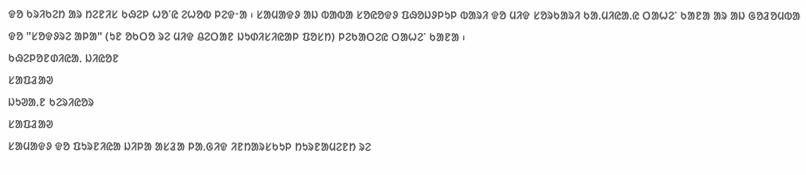ᱫᱚ ᱠᱨᱤᱠᱮᱴ ᱟᱨ ᱴᱮᱱᱤᱥ ᱠᱷᱮᱞ ᱦᱚᱸᱭ ᱮᱦᱚᱵ ᱞᱮᱫᱼᱟ ᱾ ᱥᱟᱢᱟᱫᱽ ᱟᱡ ᱵᱟᱵᱟ ᱥᱚᱭᱚᱫᱽ ᱯᱷᱚᱡᱽᱞᱩᱞ ᱵᱟᱨᱤ ᱫᱚ ᱢᱤᱫ ᱥᱚᱨᱠᱟᱨᱤ ᱠᱟᱹᱢᱤᱭᱟᱹᱭ ᱛᱟᱦᱮᱸ ᱠᱟᱱᱟ ᱟᱨ ᱟᱡ ᱜᱚᱲᱚᱢᱵᱟ ᱫᱚ "ᱥᱚᱫᱽᱨᱮ ᱟᱞᱟ" (ᱩᱱ ᱚᱠᱛᱚ ᱨᱮ ᱢᱤᱫ ᱪᱮᱛᱟᱱ ᱡᱩᱰᱤᱥᱤᱭᱟᱞ ᱯᱚᱥᱴ) ᱞᱮᱠᱟᱛᱮᱭ ᱛᱟᱦᱮᱸ ᱠᱟᱱᱟ ᱾
ᱠᱷᱮᱞᱚᱱᱰᱤᱭᱟᱹ ᱡᱤᱭᱚᱱ
ᱥᱟᱯᱲᱟᱣ
ᱡᱩᱣᱟᱹᱱ ᱠᱮᱨᱤᱭᱚᱨ
ᱥᱟᱯᱲᱟᱣ
ᱥᱟᱢᱟᱫᱽ ᱫᱚ ᱯᱩᱨᱱᱤᱭᱟ ᱡᱤᱞᱟ ᱟᱥᱲᱟ ᱞᱟᱹᱜᱤᱫ ᱤᱱᱴᱟᱨᱥᱠᱩᱞ ᱴᱩᱨᱱᱟᱢᱮᱱᱴ ᱨᱮ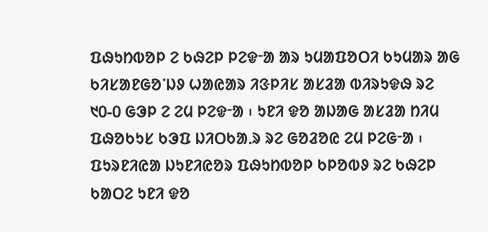ᱯᱷᱩᱴᱵᱚᱞ ᱮ ᱠᱷᱮᱞ ᱞᱮᱫᱼᱟ ᱟᱨ ᱩᱢᱟᱯᱚᱛᱤ ᱠᱩᱢᱟᱨ ᱟᱜ ᱠᱤᱥᱟᱱᱜᱚᱸᱡᱽ ᱦᱟᱭᱟᱨ ᱤᱝᱞᱤᱥ ᱟᱥᱲᱟ ᱵᱤᱨᱩᱫᱷ ᱨᱮ ᱑᱐-᱐ ᱜᱳᱞ ᱮ ᱮᱢ ᱞᱮᱫᱼᱟ ᱾ ᱩᱱᱤ ᱫᱚ ᱟᱡᱟᱜ ᱟᱥᱲᱟ ᱴᱤᱢ ᱯᱷᱚᱠᱩᱥ ᱠᱳᱯ ᱡᱤᱛᱠᱟᱹᱨ ᱨᱮ ᱜᱚᱲᱚᱭ ᱮᱢ ᱞᱮᱜᱼᱟ ᱾ ᱯᱩᱨᱱᱤᱭᱟ ᱡᱩᱱᱤᱭᱚᱨ ᱯᱷᱩᱴᱵᱚᱞ ᱠᱞᱚᱵᱽ ᱨᱮ ᱠᱷᱮᱞ ᱠᱟᱛᱮ ᱩᱱᱤ ᱫᱚ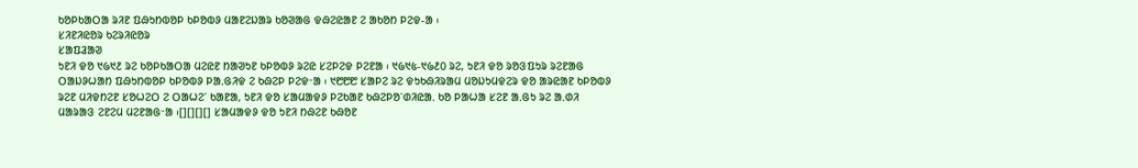ᱠᱚᱞᱠᱟᱛᱟ ᱨᱤᱱ ᱯᱷᱩᱴᱵᱚᱞ ᱠᱞᱚᱵᱽ ᱢᱟᱱᱮᱡᱟᱨ ᱠᱚᱣᱟᱜ ᱫᱷᱮᱭᱟᱱ ᱮ ᱟᱠᱚᱴ ᱞᱮᱫ-ᱟ ᱾
ᱥᱤᱱᱤᱭᱚᱨ ᱠᱮᱨᱤᱭᱚᱨ
ᱥᱟᱯᱲᱟᱣ
ᱩᱱᱤ ᱫᱚ ᱑᱙᱑᱒ ᱨᱮ ᱠᱚᱞᱠᱟᱛᱟ ᱢᱮᱭᱱ ᱴᱟᱣᱩᱱ ᱠᱞᱚᱵᱽ ᱨᱮᱭ ᱥᱮᱞᱮᱫ ᱞᱮᱱᱟ ᱾ ᱑᱙᱑᱕-᱑᱙᱒᱐ ᱨᱮ, ᱩᱱᱤ ᱫᱚ ᱨᱚᱝᱯᱩᱨ ᱨᱮᱱᱟᱜ ᱛᱟᱡᱽᱦᱟᱴ ᱯᱷᱩᱴᱵᱚᱞ ᱠᱞᱚᱵᱽ ᱞᱟᱹᱜᱤᱫ ᱮ ᱠᱷᱮᱞ ᱞᱮᱫᱼᱟ ᱾ ᱑᱘᱘᱘ ᱥᱟᱞᱮ ᱨᱮ ᱫᱩᱠᱷᱤᱨᱟᱢ ᱢᱚᱡᱩᱢᱫᱮᱨ ᱫᱚ ᱟᱨᱭᱟᱱ ᱠᱞᱚᱵᱽ ᱨᱮᱱ ᱢᱤᱫᱴᱮᱱ ᱥᱚᱦᱮᱛ ᱮ ᱛᱟᱦᱮᱸ ᱠᱟᱱᱟ, ᱩᱱᱤ ᱫᱚ ᱥᱟᱢᱟᱫᱽ ᱞᱮᱠᱟᱱ ᱠᱷᱮᱞᱚᱸᱰᱤᱭᱟᱹ ᱠᱚ ᱞᱟᱦᱟ ᱥᱮᱱ ᱟᱹᱜᱩ ᱨᱮ ᱟᱹᱰᱤ ᱢᱟᱨᱟᱝ ᱮᱱᱮᱢ ᱢᱮᱱᱟᱜᱼᱟ ᱾[][][][] ᱥᱟᱢᱟᱫᱽ ᱫᱚ ᱩᱱᱤ ᱴᱷᱮᱱ ᱠᱷᱚᱱ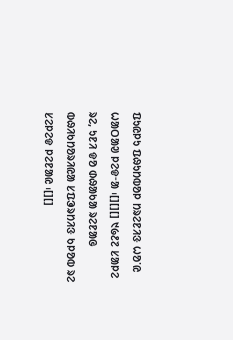ᱯᱩᱭᱞᱩ ᱯᱷᱩᱴᱵᱚᱞ ᱴᱨᱮᱱᱤᱝ ᱦᱚᱸᱭ ᱦᱟᱛᱟᱣ ᱞᱮᱫᱼᱟ ᱾[][][] ᱑᱙᱒᱗ ᱥᱟᱞᱮ ᱨᱮ, ᱩᱱᱤ ᱫᱚ ᱰᱷᱟᱠᱟ ᱨᱮᱱᱟᱜ ᱵᱷᱤᱠᱴᱚᱨᱤᱭᱟ ᱥᱯᱳᱨᱴᱤᱝ ᱠᱞᱚᱵ ᱨᱮ ᱥᱮᱞᱮᱫ ᱞᱮᱱᱟᱭ ᱾[][]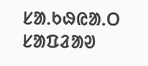ᱥᱟᱹᱠᱷᱭᱟᱹᱛ
ᱥᱟᱯᱲᱟᱣ